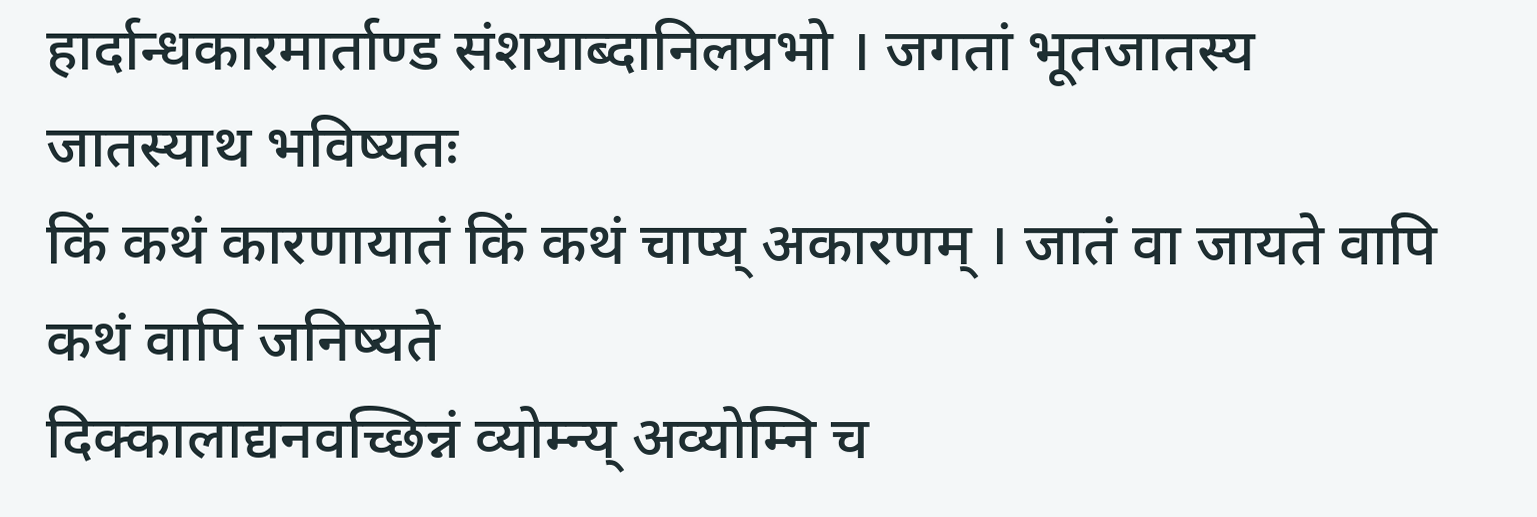हार्दान्धकारमार्ताण्ड संशयाब्दानिलप्रभो । जगतां भूतजातस्य जातस्याथ भविष्यतः
किं कथं कारणायातं किं कथं चाप्य् अकारणम् । जातं वा जायते वापि कथं वापि जनिष्यते
दिक्कालाद्यनवच्छिन्नं व्योम्न्य् अव्योम्नि च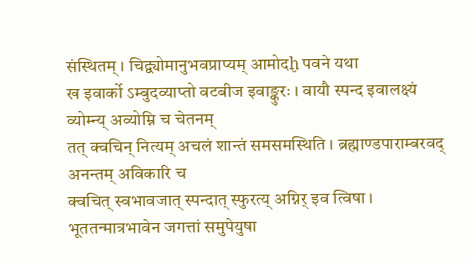संस्थितम् । चिद्व्योमानुभवप्राप्यम् आमोदḫ पवने यथा
ख इवार्को ऽम्बुदव्याप्तो वटबीज इवाङ्कुरः । वायौ स्पन्द इवालक्ष्यं व्योम्न्य् अव्योम्नि च चेतनम्
तत् क्वचिन् नित्यम् अचलं शान्तं समसमस्थिति । ब्रह्माण्डपाराम्बरवद् अनन्तम् अविकारि च
क्वचित् स्वभावजात् स्पन्दात् स्फुरत्य् अग्निर् इव त्विषा । भूततन्मात्रभावेन जगत्तां समुपेयुषा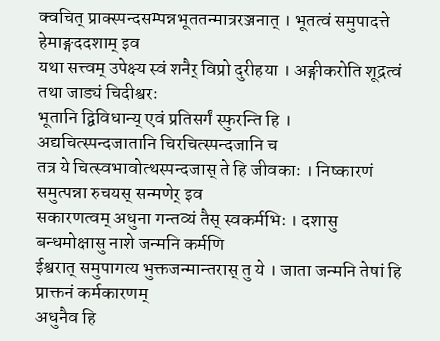क्वचित् प्राक्स्पन्दसम्पन्नभूततन्मात्ररञ्जनात् । भूतत्वं समुपादत्ते हेमाङ्गददशाम् इव
यथा सत्त्वम् उपेक्ष्य स्वं शनैर् विप्रो दुरीहया । अङ्गीकरोति शूद्रत्वं तथा जाड्यं चिदीश्वरः
भूतानि द्विविधान्य् एवं प्रतिसर्गं स्फुरन्ति हि । अद्यचित्स्पन्दजातानि चिरचित्स्पन्दजानि च
तत्र ये चित्स्वभावोत्थस्पन्दजास् ते हि जीवकाः । निष्कारणं समुत्पन्ना रुचयस् सन्मणेर् इव
सकारणत्वम् अधुना गन्तव्यं तैस् स्वकर्मभिः । दशासु बन्धमोक्षासु नाशे जन्मनि कर्मणि
ईश्वरात् समुपागत्य भुक्तजन्मान्तरास् तु ये । जाता जन्मनि तेषां हि प्राक्तनं कर्मकारणम्
अधुनैव हि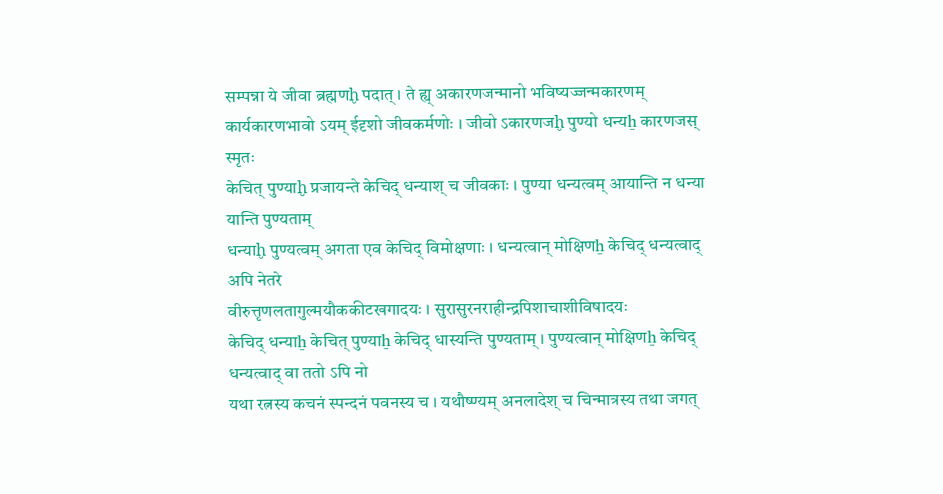सम्पन्ना ये जीवा ब्रह्मणḫ पदात् । ते ह्य् अकारणजन्मानो भविष्यज्जन्मकारणम्
कार्यकारणभावो ऽयम् ईदृशो जीवकर्मणोः । जीवो ऽकारणजḫ पुण्यो धन्यẖ कारणजस् स्मृतः
केचित् पुण्याḫ प्रजायन्ते केचिद् धन्याश् च जीवकाः । पुण्या धन्यत्वम् आयान्ति न धन्या यान्ति पुण्यताम्
धन्याḫ पुण्यत्वम् अगता एव केचिद् विमोक्षणाः । धन्यत्वान् मोक्षिणẖ केचिद् धन्यत्वाद् अपि नेतरे
वीरुत्तृणलतागुल्मयौककीटखगादयः । सुरासुरनराहीन्द्रपिशाचाशीविषादयः
केचिद् धन्याẖ केचित् पुण्याẖ केचिद् धास्यन्ति पुण्यताम् । पुण्यत्वान् मोक्षिणẖ केचिद् धन्यत्वाद् वा ततो ऽपि नो
यथा रत्नस्य कचनं स्पन्दनं पवनस्य च । यथौष्ण्यम् अनलादेश् च चिन्मात्रस्य तथा जगत्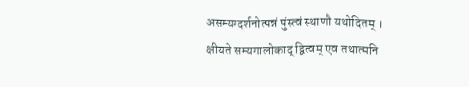असम्यग्दर्शनोत्पन्नं पुंस्त्वं स्थाणौ यथोदितम् । क्षीयते सम्यगालोकाद् द्वित्वम् एव तथात्मनि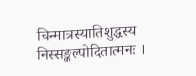चिन्मात्रस्यातिशुद्धस्य निस्सङ्कल्पोदितात्मनः ।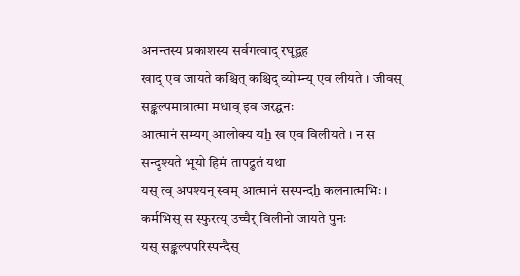अनन्तस्य प्रकाशस्य सर्वगत्वाद् रघूद्वह
खाद् एव जायते कश्चित् कश्चिद् व्योम्न्य् एव लीयते । जीवस् सङ्कल्पमात्रात्मा मधाव् इव जरद्घनः
आत्मानं सम्यग् आलोक्य यẖ ख एव विलीयते । न स सन्दृश्यते भूयो हिमं तापद्रुतं यथा
यस् त्व् अपश्यन् स्वम् आत्मानं सस्पन्दẖ कलनात्मभिः । कर्मभिस् स स्फुरत्य् उच्चैर् विलीनो जायते पुनः
यस् सङ्कल्पपरिस्पन्दैस्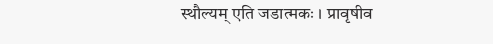स्थौल्यम् एति जडात्मकः । प्रावृषीव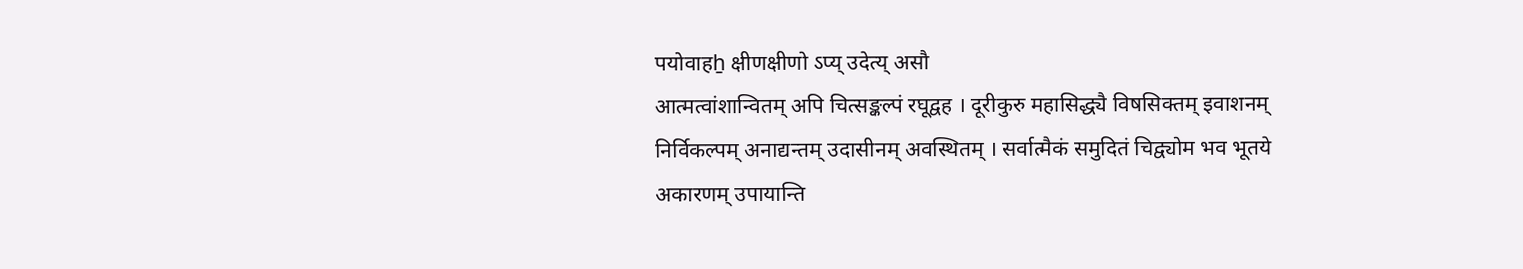पयोवाहẖ क्षीणक्षीणो ऽप्य् उदेत्य् असौ
आत्मत्वांशान्वितम् अपि चित्सङ्कल्पं रघूद्वह । दूरीकुरु महासिद्ध्यै विषसिक्तम् इवाशनम्
निर्विकल्पम् अनाद्यन्तम् उदासीनम् अवस्थितम् । सर्वात्मैकं समुदितं चिद्व्योम भव भूतये
अकारणम् उपायान्ति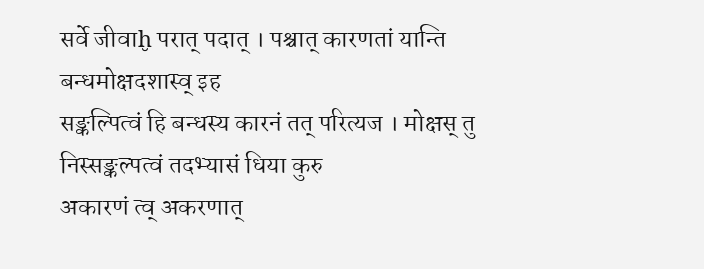सर्वे जीवाḫ परात् पदात् । पश्चात् कारणतां यान्ति बन्धमोक्षदशास्व् इह
सङ्कल्पित्वं हि बन्धस्य कारनं तत् परित्यज । मोक्षस् तु निस्सङ्कल्पत्वं तदभ्यासं धिया कुरु
अकारणं त्व् अकरणात्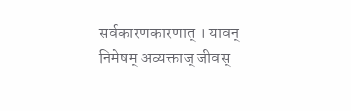सर्वकारणकारणात् । यावन् निमेषम् अव्यक्ताज् जीवस्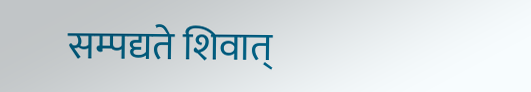सम्पद्यते शिवात्